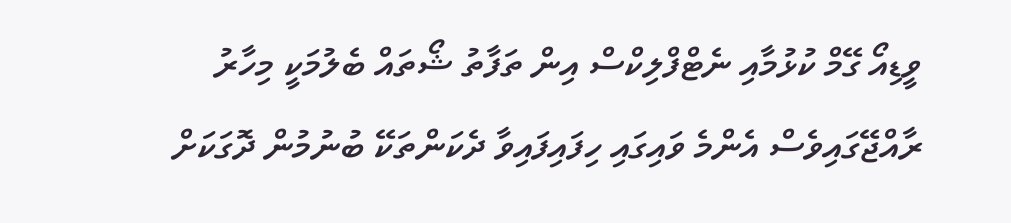ވީޑިއޯ ގޭމް ކުޅުމާއި ނެޓްފްލިކްސް އިން ތަފާތު ޝޯތައް ބެލުމަކީ މިހާރު ރާއްޖޭގައިވެސް އެންމެ ވައިގައި ހިފައިފައިވާ ދެކަންތަކޭ ބުނުމުން ދޮގަކަށް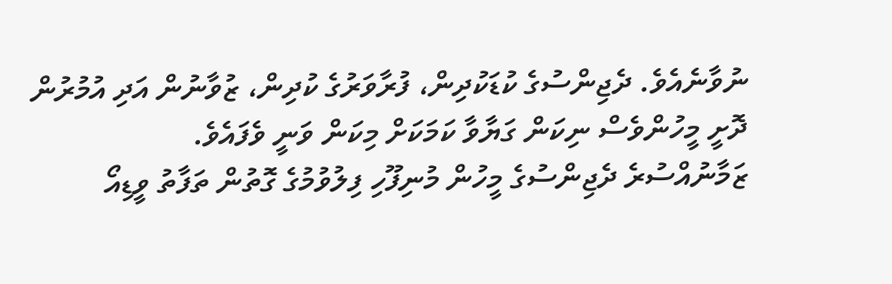ނުވާނެއެވެ. ދެޖިންސުގެ ކުޑަކުދިން، ފުރާވަރުގެ ކުދިން، ޒުވާނުން އަދި އުމުރުން ދޮށީ މީހުންވެސް ނިކަން ގަޔާވާ ކަމަކަށް މިކަން ވަނީ ވެފައެވެ.
ޒަމާނުއްސުރެ ދެޖިންސުގެ މީހުން މުނިފޫހި ފިލުވުމުގެ ގޮތުން ތަފާތު ވީޑިއޯ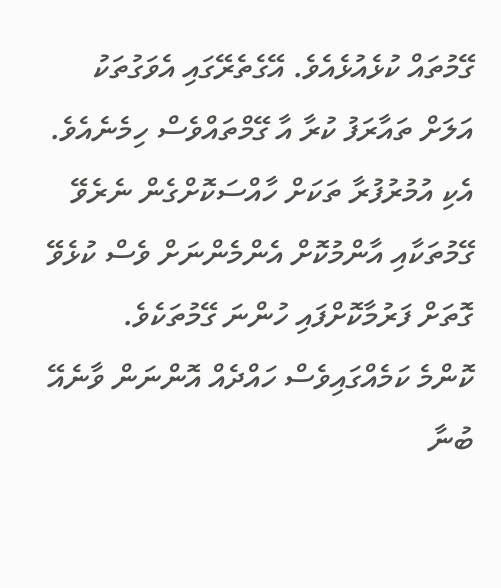ގޭމުތައް ކުޅެއުޅެއެވެ. އޭގެތެރޭގައި އެވަގުތަކު އަލަށް ތައާރަފު ކުރާ އާ ގޭމްތައްވެސް ހިމެނެއެވެ. އެކި އުމުރުފުރާ ތަކަށް ހާއްސަކޮށްގެން ނެރެވޭ ގޭމުތަކާއި އާންމުކޮށް އެންމެންނަށް ވެސް ކުޅެވޭ ގޮތަށް ފަރުމާކޮށްފައި ހުންނަ ގޭމުތަކެވެ.
ކޮންމެ ކަމެއްގައިވެސް ހައްދެއް އޮންނަން ވާނެއޭ ބުނާ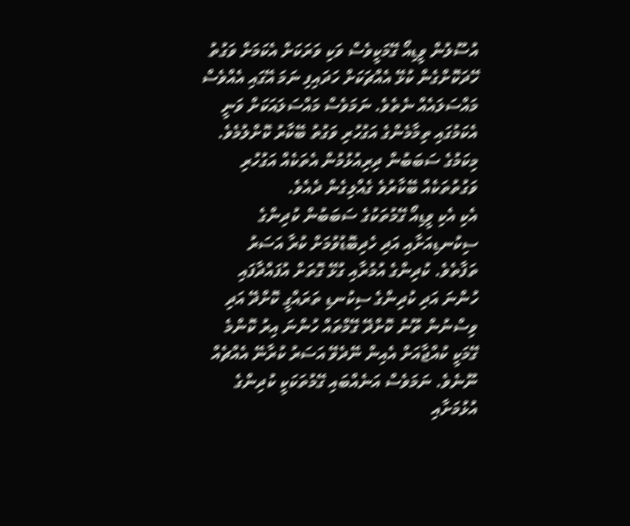އުސޫލުން ވީޑިއޯ ގޭމަކީވެސް ވަކި ވަރަކަށް އެކަމަށް ވަގުތު ހޭދަކޮށްގެން ކުޅޭ އެއްޗަކަށް ހަދައިފި ނަމަ އޭގައި އެއްވެސް މައްސަލައެއް ނެތެވެ. ނަމަވެސް މައްސަލައަކަށް ވަނީ އެކަމުގައި ތިމާމެންގެ އަގުހުރި ވަގުތު ބޭކާރު ކޮށްލުމެވެ. މިކަމުގެ ސަބަބުން ދިރިއުޅުމުން އެތަކެއް އަގުހުރި ވަގުތުތަކެއް ބޭކާރުވެ ގެއްލިގެން ދެއެވެ.
އެކި އެކި ވީޑިއޯ ގޭމުތަކުގެ ސަބަބުން ކުދިންގެ ސިކުނޑިއަށާއި އަދި ހެދިބޮޑުވުމަށް ކުރާ އަސަރު ތަފާތެވެ. ކުދިންގެ އުމުރާއި ގުޅޭ ގޮތަށް އުފައްދާފައި ހުންނަ އަދި ކުދިންގެ ސިކުނޑި ތަރައްގީ ކޮށްދޭ އަދި ވިސްނުން ތޫނު ކޮށްދޭ ގޭމްތައް ހުންނަ އިރު ކޮންމެ ގޭމަކީ ކުއްޖާއަށް އެއިން ނޭދެވޭ އަސަރު ކުރާނޭ އެއްޗެއް ނޫނެވެ. ނަމަވެސް އަނެއްބައި ގޭމުތަކަކީ ކުދިންގެ އުޅުމަށާއި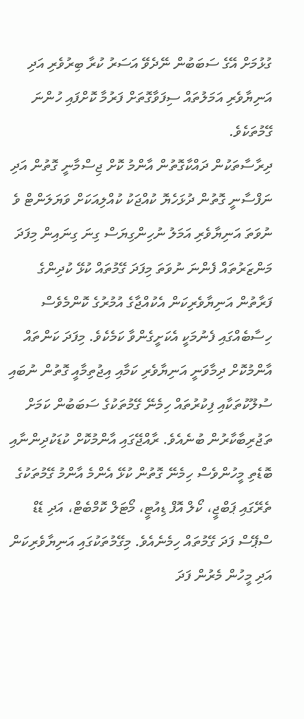ގުޅުމަށް އޭގެ ސަބަބުން ނޭދެވޭ އަސަރު ކުރާ ބިރުވެރި އަދި އަނިޔާވެރި އަމަލުތައް ސިފަވާގޮތަށް ފަރުމާ ކޮށްފައި ހުންނަ ގޭމުތަކެވެ.
ދިރާސާތަކުން ދައްކާގޮތުން އާންމު ކޮށް ޖިސްމާނީ ގޮތުން އަދި ނަފްސާނީ ގޮތުން ދުޅަހެޔޮ ކުއްޖަކު ކުއްލިއަކަށް ވަޔަލަންޓް ވެ ނުވަތަ އަނިޔާވެރި އަމަލު ނުހިންގިޔަސް ގިނަ ގިނައިން މިފަދަ މަންޒަރުތައް ފެންނަ ނުވަތަ މިފަދަ ގޭމުތައް ކުޅޭ ކުދިންގެ ފަރާތުން އަނިޔާވެރިކަން އެކުއްޖާގެ އުމުރުގެ ކޮންމެވެސް ހިސާބެއްގައި ފެނުމަކީ އެކަށީގެންވާ ކަމެކެވެ. މިފަދަ ކަންތައް އާންމުކޮށް ދިމާވަނީ އަނިޔާވެރި ކަމާއި އިޖުތިމާއީ ގޮތުން ނުބައި ސުލޫކުތަކާއި ފިކުރުތައް ހިމެނޭ ގޭމުތަކުގެ ސަބަބުން ކަމަށް ތަޖުރިބާކާރުން ބުނެއެވެ. ރާއްޖޭގައި އާންމުކޮށް ކުޑަކުދިންނާއި ބޮޑެތި މީހުންވެސް ހިމެނޭ ގޮތުން ކުޅޭ އެންމެ އާންމު ގޭމުތަކުގެ ތެރޭގައި ޕަބްޖީ، ކޯލް އޮފް ޑިއުޓީ، މޯޓަލް ކޮމްބެޓް، އަދި ޑެޑް ސްޕޭސް ފަދަ ގޭމުތައް ހިމެނެއެވެ. މިގޭމުތަކުގައި އަނިޔާވެރިކަން އަދި މީހުން މެރުން ފަދަ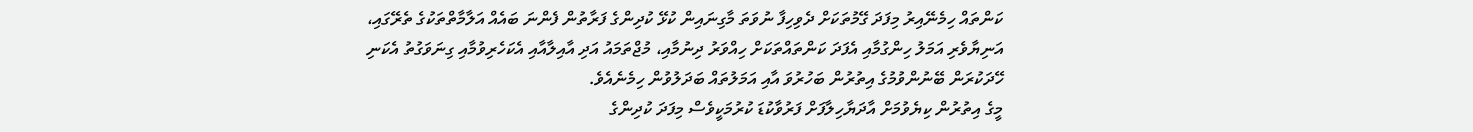ކަންތައް ހިމެނޭއިރު މިފަދަ ގޭމުތަކަށް ދެވިހިފާ ނުވަތަ މާގިނައިން ކުޅޭ ކުދިންގެ ފަރާތުން ފެންނަ ބައެއް އަލާމާތްތަކުގެ ތެރޭގައި، އަނިޔާވެރި އަމަލު ހިންގުމާއި އެފަދަ ކަންތައްތަކަށް ހިއްވަރު ދިނުމާއި، މުޖްތަމައު އަދި އާއިލާއާއި އެކަހެރިވުމާއި ގިނަވަގުތު އެކަނި ހޭދަކުރަން ބޭނުންވުމުގެ އިތުރުން ބަހުރުވަ އާއި އަމަލުތައް ބަދަލުވުން ހިމެނެއެވެ.
މީގެ އިތުރުން ކިޔެވުމަށް އާދަޔާހިލާފަށް ފަރުވާކުޑަ ކުރުމަކީވެސް މިފަދަ ކުދިންގެ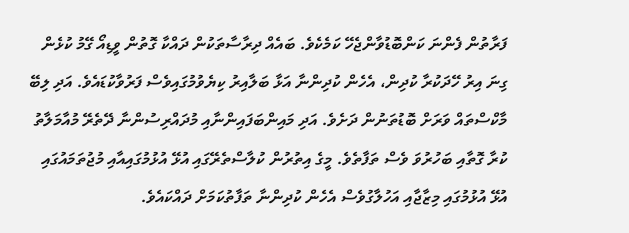ފަރާތުން ފެންނަ ކަންބޮޑުވާންޖެހޭ ކަމެކެވެ. ބައެއް ދިރާސާތަކުން ދައްކާ ގޮތުން ވީޑިއޯ ގޭމު ކުޅެން ގިނަ އިރު ހޭދަކުރާ ކުދިން، އެހެން ކުދިންނާ އަޅާ ބަލާއިރު ކިޔެވުމުގައިވެސް ފަރުވާކުޑައެވެ. އަދި ލިބޭ މާކްސްތައް ވަރަށް ބޮޑުތަނުން ދަށެވެ. އަދި މައިންބަފައިންނާއި މުދައްރިސުންނާ ދޭތެރޭ މުއާމަލާތު ކުރާ ގޮތާއި ބަހުރުވަ ވެސް ތަފާތެވެ. މީގެ އިތުރުން ކުލާސްތެރޭގައި އުޅޭ އުޅުމުގައިއާއި މުޖުތަމައުގައި އުޅޭ އުޅުމުގައި މިޒާޖާއި އަހުލާގުވެސް އެހެން ކުދިންނާ ތަފާތުކަމަށް ދައްކައެވެ.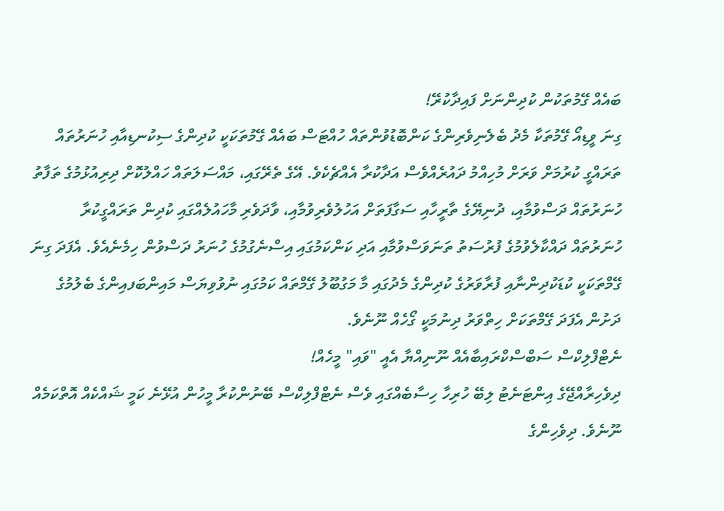ބައެއް ގޭމުތަކުން ކުދިންނަށް ފައިދާކުރޭ!
ގިނަ ވީޑިއޯ ގޭމުތަކާ މެދު ބެލެނިވެރިންގެ ކަންބޮޑުވުންތައް ހުއްޓަސް ބައެއް ގޭމުތަކަކީ ކުދިންގެ ސިކުނޑިއާއި ހުނަރުތައް ތަރައްގީ ކުރުމަށް ވަރަށް މުހިއްމު ދައުރެއްވެސް އަދާކުރާ އެއްޗެކެވެ. އޭގެ ތެރޭގައި، މައްސަލަތައް ހައްލުކޮށް ދިރިއުޅުމުގެ ތަފާތު ހުނަރުތައް ދަސްވުމާއި، ދުނިޔޭގެ ތާރީހާއި ސަގާފަތަށް އަހުލުވެރިވުމާއި، ވާދަވެރި މާހައުލެއްގައި ކުދިން ތަރައްގީކުރާ ހުނަރުތައް ދައްކާލެވުމުގެ ފުރުސަތު ތަނަވަސްވުމާއި އަދި ކަންކަމުގައި އިސްނެގުމުގެ ހުނަރު ދަސްވުން ހިމެނެއެވެ. އެފަދަ ގިނަ ގޭމްތަކަކީ ކުޑަކުދިންނާއި ފުރާވަރުގެ ކުދިންގެ މެދުގައި މާ މަގުބޫލު ގޭމްތައް ކަމުގައި ނުވުވިޔަސް މައިންބަފއިންގެ ބެލުމުގެ ދަށުން އެފަދަ ގޭމްތަކަށް ހިތްވަރު ދިނުމަކީ ގޯހެއް ނޫނެވެ.
ނެޓްފްލިކްސް ސަބްސްކްރައިބާއެއް ނޫނިއްޔާ އެއީ "ވައި" މީހެއް!
ދިވެހިރާއްޖޭގެ އިންޓަނެޓު ލިބޭ ހުރިހާ ހިސާބެއްގައި ވެސް ނެޓްފްލިކްސް ބޭނުންކުރާ މީހުން އުޅޭނެ ކަމީ ޝައްކެއް އޮތްކަމެއް ނޫނެވެ. ދިވެހިންގެ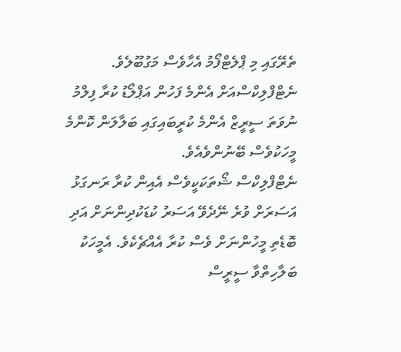ތެރޭގައި މި ޕްލެޓްފޯމު އެހާވެސް މަގުބޫލެވެ. ނެޓްފްލިކްސްއަށް އެންމެ ފަހުން އަޕްލޯޑު ކުރާ ފިލްމު ނުވަތަ ސީރީޒް އެންމެ ކުރީބައިގައި ބަލާލަން ކޮންމެ މީހަކުވެސް ބޭނުންވެއެވެ.
ނެޓްފްލިކްސް ޝޯތަކަކީވެސް އެއިން ކުރާ ރަނގަޅު އަސަރަށް ވުރެ ނޭދެވޭ އަސަރު ކުޑަކުދިންނަށް އަދި ބޮޑެތި މީހުންނަށް ވެސް ކުރާ އެއްޗެކެވެ. އެމީހަކު ބަލާހިތްވާ ސީރީސް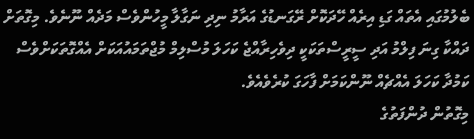ބެލުމުގައި އެތައް ގަޑި އިރެއް ހޭދަކޮށް ރޭގަނޑުގެ އަރާމު ނިދި ނަގާލާ މީހުންވެސް މަދެއް ނޫނެވެ. މިގޮތަށް ދައްކާ ގިނަ ފިލްމު އަދި ސީރީސްތަކަކީ ދިވެހިރާއްޖެ ކަހަލަ މުސްލިމް މުޖްތަމައުއަކަށް އެއްގޮތަކަށްވެސް ކަމުދާ ކަހަލަ އެއްޗެއް ނޫންކަމަށް ފާހަގަ ކުރެވެއެވެ.
މިގޮތުން ދުންފަތުގެ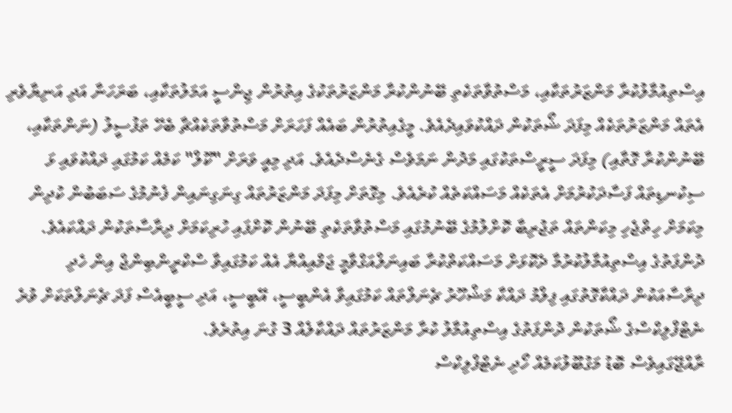އިސްތިއުމާލުކުރާ މަންޒަރުތަކާއި، މަސްތުވާތަކެތި ބޭނުންކުރާ މަންޒަރުތަކުގެ އިތުރުން ޖިންސީ އަމަލުތަކާއި، ބަރަހަނާ އަދި އަނިޔާވެރި އެތައް މަންޒަރުތަކެއް މިފަދަ ޝޯތަކުން ދައްކުވައިދެއެވެ. މީގެއިތުރުން ބައެއް ފަހަރަށް މަސްތުވާތަކެއްޗާ ބެހޭ ތަފުސީލު (ނަންތަކާއި، ބޭނުންކުރާ ގޮތާއި) މިފަދަ ސީރީސްތަކުގައި މަދުން ނަމަވެސް ގެނެސްދެއެވެ. އަދި މިއީ ވަރަށް "ކޫލް" ކަމެއް ކަމުގައި ދައްކުވައި ޅަ ސިކުނޑިތައް ފަސާދަކުރުމަށް އެތަކެއް މަސައްކަތެއް ކުރެއެވެ. މިގޮތަށް މިފަދަ މަންޒަރުތައް ގިނަގިނައިން ފެނުމުގެ ސަބަބުން ކުދިން މިކަމަށް ހިތްޖެހި މިކަންތައް ތަޖުރިބާ ކޮށްލުމުގެ ބޭނުމުގައި މަސްތުވާތަކެތި ބޭނުން ކޮށްފައި ހުރިކަމަށް ދިރާސާތަކުން ދައްކައެވެ.
ދުންފަތުގެ އިސްތިއުމާލުކުރުމާ ދެކޮޅަށް މަސައްކަތްކުރާ ބައިނަލްއަގްވާމީ ޖަމްއިއްޔާ އެއް ކަމުގައިވާ ސްކްރީންބިންޖް އިން ހެދި ދިރާސާއަކުން ދައްކާގޮތުގައި ފިލްމު ދައްކާ މަޝްހޫރު ޗެނަލްތައް ކަމުގައިވާ އެންބީސީ، އޭބީސީ، އަދި ސީބީއެސް ފަދަ ޗެނަލްތަކަށް ވުރެ ނެޓްފްލިކްސްގެ ޝޯތަކުން ދުންފަތުގެ އިސްތިއުމާލު ކުރާ މަންޒަރުތައް ދައްކާލެއް 3 ގުނަ އިތުރެވެ.
ރާއްޖޭގައިވެސް ބޮޑު މަގުބޫލުކަމެއް ހޯދި ނެޓްފްލިކްސް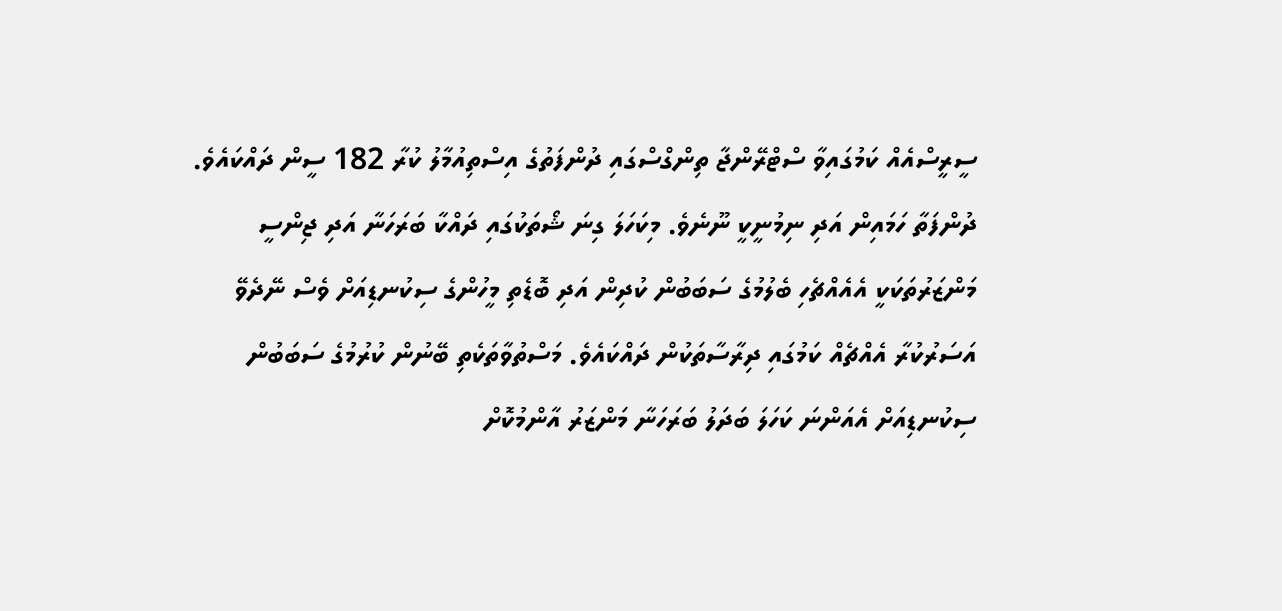ސީރީސްއެއް ކަމުގައިވާ ސްޓްރޭންޖާ ތިންގްސްގައި ދުންފަތުގެ އިސްތިއުމާލު ކުރާ 182 ސީން ދައްކައެވެ.
ދުންފަތާ ހަމައިން އަދި ނިމުނީކީ ނޫނެވެ. މިކަހަލަ ގިނަ ޝޯތަކުގައި ދައްކާ ބަރަހަނާ އަދި ޖިންސީ މަންޒަރުތަކަކީ އެއެއްޗެހި ބެލުމުގެ ސަބަބުން ކުދިން އަދި ބޮޑެތި މީހުންގެ ސިކުނޑިއަށް ވެސް ނޭދެވޭ އަސަރުކުރާ އެއްޗެއް ކަމުގައި ދިރާސާތަކުން ދައްކައެވެ. މަސްތުވާތަކެތި ބޭނުން ކުރުމުގެ ސަބަބުން ސިކުނޑިއަށް އެއަންނަ ކަހަލަ ބަދަލު ބަރަހަނާ މަންޒަރު އާންމުކޮށް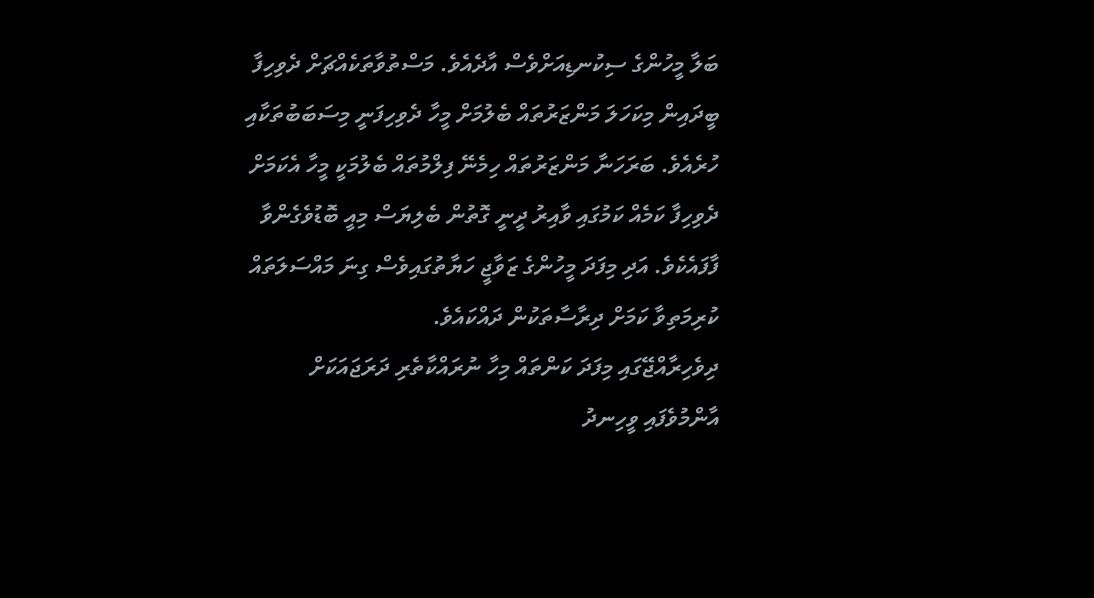ބަލާ މީހުންގެ ސިކުނޑިއަށްވެސް އާދެއެވެ. މަސްތުވާތަކެއްޗަށް ދެވިހިފާ ބީދައިން މިކަހަލަ މަންޒަރުތައް ބެލުމަށް މީހާ ދެވިހިފަނީ މިސަބަބުތަކާއި ހުރެއެވެ. ބަރަހަނާ މަންޒަރުތައް ހިމެނޭ ފިލްމުތައް ބެލުމަކީ މީހާ އެކަމަށް ދެވިހިފާ ކަމެއް ކަމުގައި ވާއިރު ދީނީ ގޮތުން ބެލިޔަސް މިއީ ބޮޑުވެގެންވާ ފާފައެކެވެ. އަދި މިފަދަ މީހުންގެ ޒަވާޖީ ހަޔާތުގައިވެސް ގިނަ މައްސަލަތައް ކުރިމަތިވާ ކަމަށް ދިރާސާތަކުން ދައްކައެވެ.
ދިވެހިރާއްޖޭގައި މިފަދަ ކަންތައް މިހާ ނުރައްކާތެރި ދަރަޖައަކަށް އާންމުވެފައި ވީހިނދު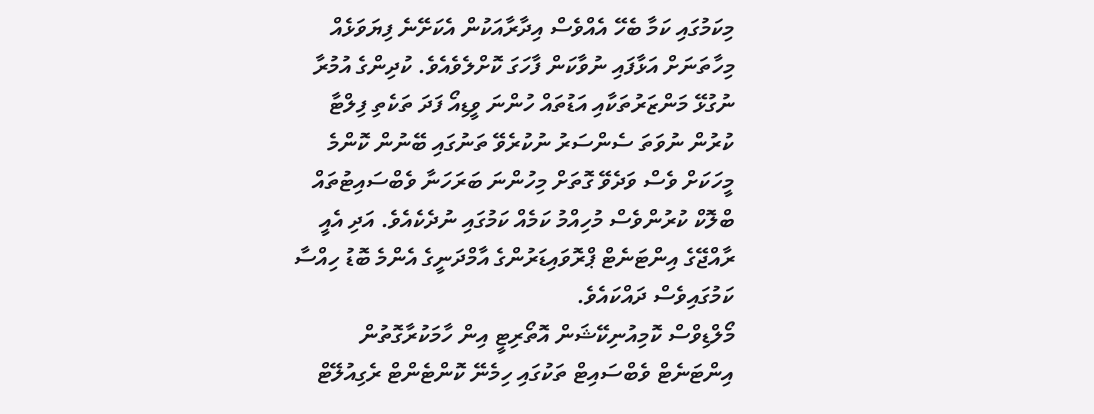މިކަމުގައި ކަމާ ބެހޭ އެއްވެސް އިދާރާއަކުން އެކަށޭނެ ފިޔަވަޅެއް މިހާތަނަށް އަޅާފައި ނުވާކަން ފާހަގަ ކޮށްލެވެއެވެ. ކުދިންގެ އުމުރާ ނުގުޅޭ މަންޒަރުތަކާއި އަޑުތައް ހުންނަ ވީޑިއޯ ފަދަ ތަކެތި ފިލްޓާ ކުރުން ނުވަތަ ސެންސަރު ނުކުރެވޭ ތަނުގައި ބޭނުން ކޮންމެ މީހަކަށް ވެސް ވަދެވޭ ގޮތަށް މިހުންނަ ބަރަހަނާ ވެބްސައިޓުތައް ބްލޮކް ކުރުންވެސް މުހިއްމު ކަމެއް ކަމުގައި ނުދެކެއެވެ. އަދި އެއީ ރާއްޖޭގެ އިންޓަނެޓް ޕްރޮވައިޑަރުންގެ އާމްދަނީގެ އެންމެ ބޮޑު ހިއްސާ ކަމުގައިވެސް ދައްކައެވެ.
މޯލްޑިވްސް ކޮމިއުނިކޭޝަން އޮތޯރިޓީ އިން ހާމަކުރާގޮތުން އިންޓަނެޓް ވެބްސައިޓް ތަކުގައި ހިމެނޭ ކޮންޓެންޓް ރެގިއުލޭޓް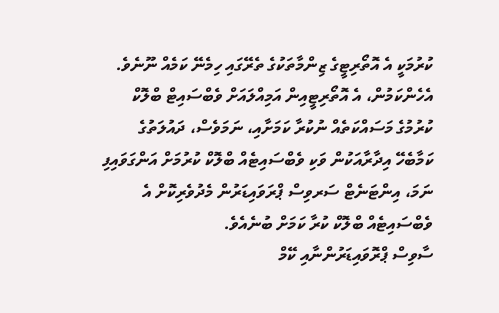ކުރުމަކީ އެ އޮތޯރިޓީގެ ޒިންމާތަކުގެ ތެރޭގައި ހިމެނޭ ކަމެއް ނޫނެވެ. އެހެންކަމުން، އެ އޮތޯރިޓީއިން އަމިއްލައަށް ވެބްސައިޓް ބްލޮކް ކުރުމުގެ މަސައްކަތެއް ނުކުރާ ކަމަށާއި، ނަމަވެސް، ދައުލަތުގެ ކަމާބެހޭ އިދާރާއަކުން ވަކި ވެބްސައިޓެއް ބްލޮކް ކުރުމަށް އަންގަވައިފި ނަމަ، އިންޓަނެޓް ސަރވިސް ޕްރަވައިޑަރުން މެދުވެރިކޮށް އެ ވެބްސައިޓެއް ބްލޮކް ކުރާ ކަމަށް ބުނެއެވެ.
ސާވިސް ޕްރޮވައިޑަރުންނާއި ކޭމް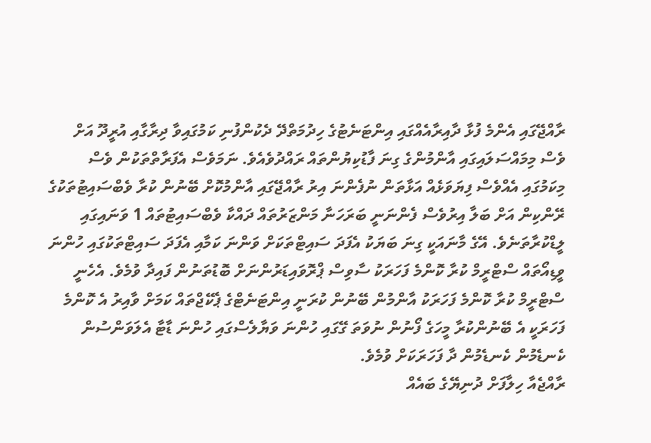ރާއްޖޭގައި އެންމެ ފުޅާ ދާއިރާއެއްގައި އިންޓަނެޓުގެ ހިދުމަތްދޭ ދެކުންފުނި ކަމުގައިވާ ދިރާގާއި އުރީދޫ އަށް ވެސް މިމައްސަލައިގައި އާންމުންގެ ގިނަ ފާޑުކިޔުންތައް ރައްދުވެއެވެ. ނަމަވެސް އެފަރާތްތަކުން ވެސް މިކަމުގައި އެއްވެސް ފިޔަވަޅެއް އަޅާތަން ނުފެންނަ އިރު ރާއްޖޭގައި އާންމުކޮށް ބޭނުން ކުރާ ވެބްސައިޓުތަކުގެ ރޭންކިން އަށް ބަލާ އިރުވެސް ފެންނަނީ ބަރަހަނާ މަންޒަރުތައް ދައްކާ ވެބްސައިޓުތައް 1 ވަނައިގައި ލީޑްކުރާތަނެވެ. އޭގެ މާނައަކީ ގިނަ ބަޔަކު އެފަދަ ސައިޓްތަކަށް ވަންނަ ކަމާއި އެފަދަ ސައިޓްތަކުގައި ހުންނަ ވީޑިއޯތައް ސްޓްރީމް ކުރާ ކޮންމެ ފަހަރަކު ސާވިސް ޕްރޮވައިޑަރުންނަށް ބޮޑުތަނުން ފައިދާ ވުމެވެ. އެހެނީ ސްޓްރީމް ކުރާ ކޮންމެ ފަހަރަކު އާންމުން ބޭނުން ކުރަނީ އިންޓަނެޓްގެ ޕެކޭޖްތައް ކަމަށް ވާއިރު އެ ކޮންމެ ފަހަރަކީ އެ ބޭނުންކުރާ މީހަގެ ފޯނުން ނުވަތަ ގޭގައި ހުންނަ ވަޔާލެސްގައި ހުންނަ ޑާޓާ އެލަވަންސުން ކެނޑެމުން ކެނޑެމުން ދާ ފަހަރަކަށް ވުމެވެ.
ރާއްޖެއާ ހިލާފަށް ދުނިޔޭގެ ބައެއް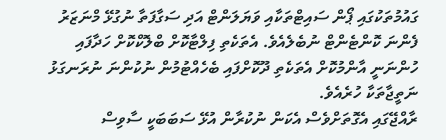ގައުމުތަކުގައި ޕޯން ސައިޓްތަކާއި ވަޔަލަންޓް އަދި ސަގާފަތާ ނުގުޅޭ މްނަޒަރު ފެންނަ ކޮންޓެންޓް ނުބެލެއެވެ. އެތަކެތި ފިލްޓާކޮށް ބްލޮކްކޮށް ހަދާފައި ހުންނަނީ އާންމުކޮށް އެތަކެތި ދޫކޮށްފައި ބެހެއްޓުމުން ނުކުންނަ ނުރަނގަޅު ނަތީޖާތަކާ ހުރެއެވެ.
ރާއްޖޭގައި އެގޮތަށްވެސް އެކަން ނުކުރާން އުޅޭ ސަބަބަކީ ސާވިސް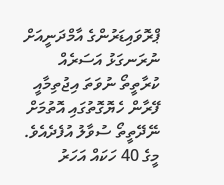ޕްރޮވައިޑަރުންގެ އާމްދަނީއަށް ނުރަނގަޅު އަސަރެއް ކުރާތީތޯ ނުވަތަ އިޖުތިމާއީ ފޭރާން ހެޔޮގޮތުގައި އޮތުމަށް ނޭދޭތީތޯ ސުވާލު އުފެދެއެވެ.
މީގެ 40 ހަކައް އަހަރު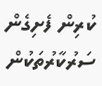ކުރިން ފެށިގެން ސަރުކާރުތަކުން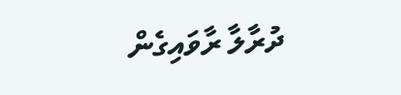ދުރާލާ ރާވައިގެން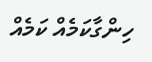ހިންގާކަމެއް ކަމެއް